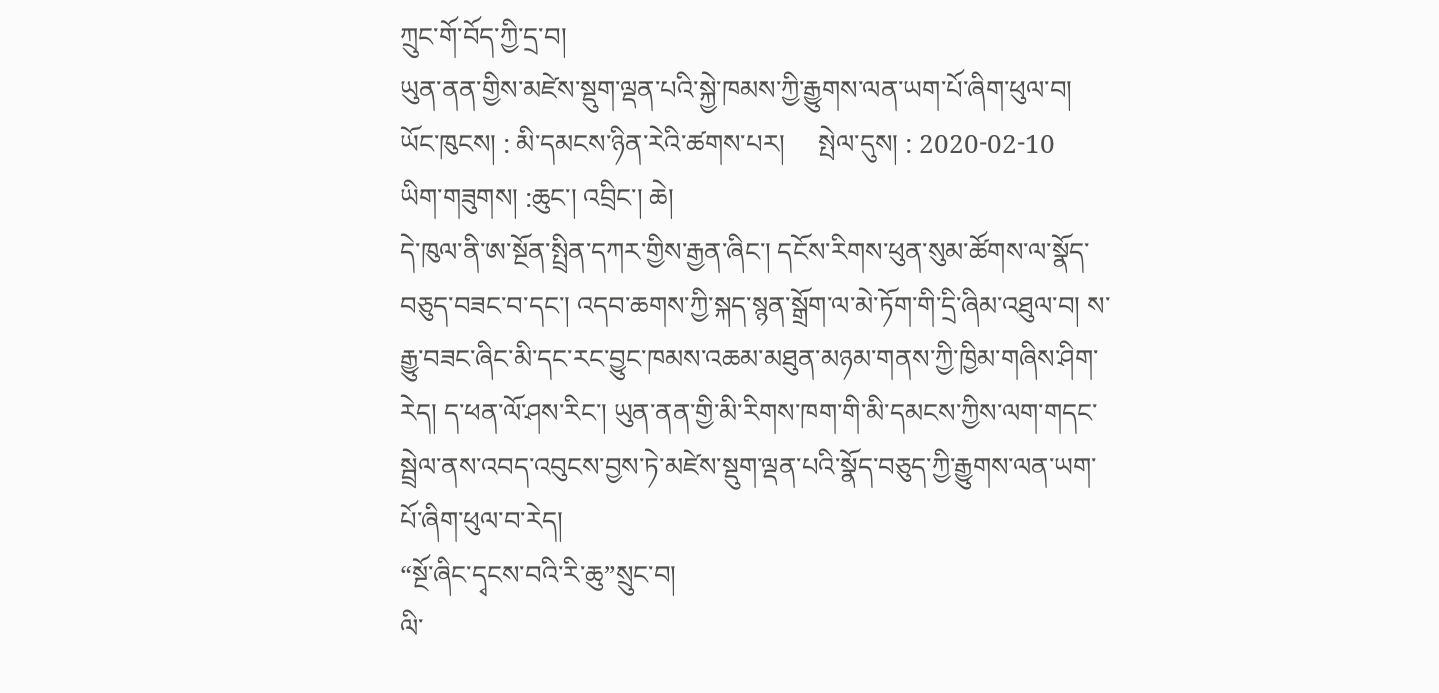ཀྲུང་གོ་བོད་ཀྱི་དྲ་བ།
ཡུན་ནན་གྱིས་མཛེས་སྡུག་ལྡན་པའི་སྐྱེ་ཁམས་ཀྱི་རྒྱུགས་ལན་ཡག་པོ་ཞིག་ཕུལ་བ།
ཡོང་ཁུངས། : མི་དམངས་ཉིན་རེའི་ཚགས་པར།     སྤེལ་དུས། : 2020-02-10
ཡིག་གཟུགས། :ཆུང་། འབྲིང་། ཆེ།
དེ་ཁུལ་ནི་ཨ་སྔོན་སྤྲིན་དཀར་གྱིས་རྒྱན་ཞིང་། དངོས་རིགས་ཕུན་སུམ་ཚོགས་ལ་སྣོད་བཅུད་བཟང་བ་དང་། འདབ་ཆགས་ཀྱི་སྐད་སྙན་སྒྲོག་ལ་མེ་ཏོག་གི་དྲི་ཞིམ་འཐུལ་བ། ས་རྒྱུ་བཟང་ཞིང་མི་དང་རང་བྱུང་ཁམས་འཆམ་མཐུན་མཉམ་གནས་ཀྱི་ཁྱིམ་གཞིས་ཤིག་རེད། ད་ཕན་ལོ་ཤས་རིང་། ཡུན་ནན་གྱི་མི་རིགས་ཁག་གི་མི་དམངས་ཀྱིས་ལག་གདང་སྦྲེལ་ནས་འབད་འབུངས་བྱས་ཏེ་མཛེས་སྡུག་ལྡན་པའི་སྣོད་བཅུད་ཀྱི་རྒྱུགས་ལན་ཡག་པོ་ཞིག་ཕུལ་བ་རེད།
“སྔོ་ཞིང་དྭངས་བའི་རི་ཆུ”སྲུང་བ།
ལི་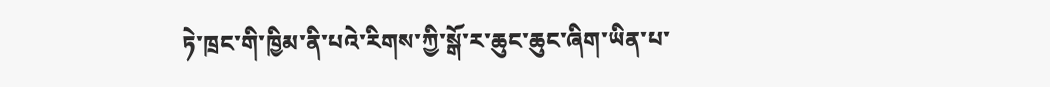ཏེ་ཁྲང་གི་ཁྱིམ་ནི་པའེ་རིགས་ཀྱི་སྒོ་ར་ཆུང་ཆུང་ཞིག་ཡིན་པ་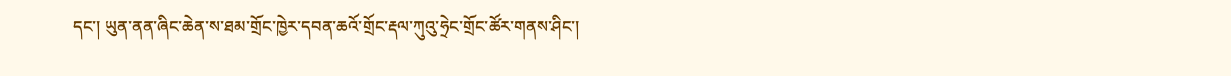དང་། ཡུན་ནན་ཞིང་ཆེན་ས་ཐམ་གྲོང་ཁྱེར་དབན་ཆའོ་གྲོང་རྡལ་ཀུའུ་ཧྲེང་གྲོང་ཚོར་གནས་ཤིང་།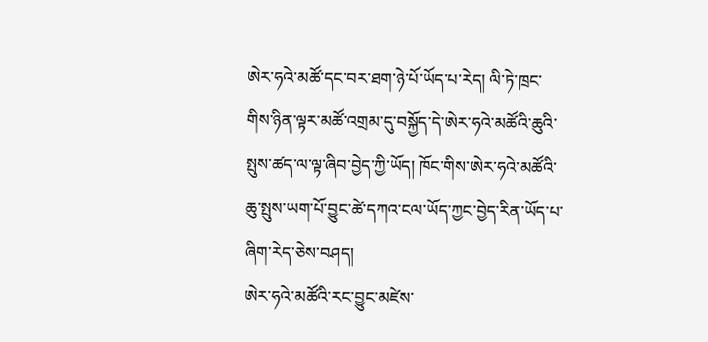ཨེར་ཧའེ་མཚོ་དང་བར་ཐག་ཉེ་པོ་ཡོད་པ་རེད། ལི་ཏེ་ཁྲང་གིས་ཉིན་ལྟར་མཚོ་འགྲམ་དུ་བསྐྱོད་དེ་ཨེར་ཧའེ་མཚོའི་ཆུའི་སྤུས་ཚད་ལ་ལྟ་ཞིབ་བྱེད་ཀྱི་ཡོད། ཁོང་གིས་ཨེར་ཧའེ་མཚོའི་ཆུ་སྤུས་ཡག་པོ་བྱུང་ཚེ་དཀའ་ངལ་ཡོད་ཀྱང་བྱེད་རིན་ཡོད་པ་ཞིག་རེད་ཅེས་བཤད།
ཨེར་ཧའེ་མཚོའི་རང་བྱུང་མཛེས་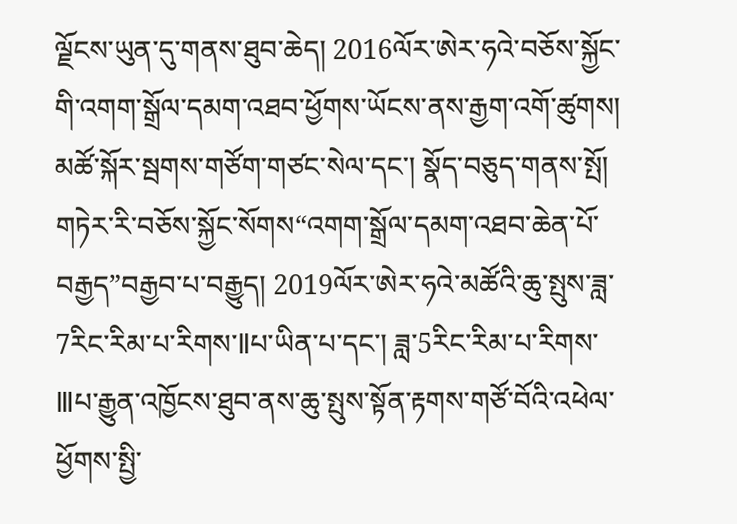ལྗོངས་ཡུན་དུ་གནས་ཐུབ་ཆེད། 2016ལོར་ཨེར་ཧའེ་བཅོས་སྐྱོང་གི་འགག་སྒྲོལ་དམག་འཐབ་ཕྱོགས་ཡོངས་ནས་རྒྱག་འགོ་ཚུགས། མཚོ་སྐོར་སྦགས་གཙོག་གཙང་སེལ་དང་། སྣོད་བཅུད་གནས་སྤོ། གཏེར་རི་བཅོས་སྐྱོང་སོགས“འགག་སྒྲོལ་དམག་འཐབ་ཆེན་པོ་བརྒྱད”བརྒྱབ་པ་བརྒྱུད། 2019ལོར་ཨེར་ཧའེ་མཚོའི་ཆུ་སྤུས་ཟླ་7རིང་རིམ་པ་རིགས་Ⅱཔ་ཡིན་པ་དང་། ཟླ་5རིང་རིམ་པ་རིགས་Ⅲཔ་རྒྱུན་འཁྱོངས་ཐུབ་ནས་ཆུ་སྤུས་སྟོན་རྟགས་གཙོ་བོའི་འཕེལ་ཕྱོགས་སྤྱི་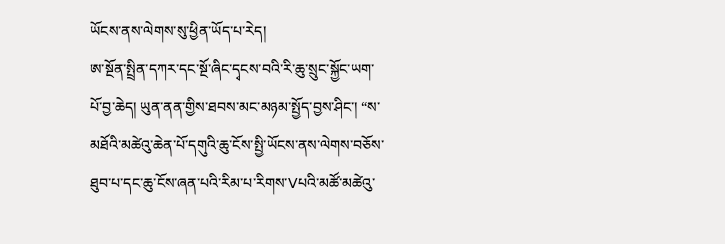ཡོངས་ནས་ལེགས་སུ་ཕྱིན་ཡོད་པ་རེད།
ཨ་སྔོན་སྤྲིན་དཀར་དང་སྔོ་ཞིང་དྭངས་བའི་རི་ཆུ་སྲུང་སྐྱོང་ཡག་པོ་བྱ་ཆེད། ཡུན་ནན་གྱིས་ཐབས་མང་མཉམ་སྤྱོད་བྱས་ཤིང་། “ས་མཐོའི་མཚེའུ་ཆེན་པོ་དགུའི་ཆུ་ངོས་སྤྱི་ཡོངས་ནས་ལེགས་བཅོས་ཐུབ་པ་དང་ཆུ་ངོས་ཞན་པའི་རིམ་པ་རིགས་Ⅴཔའི་མཚོ་མཚེའུ་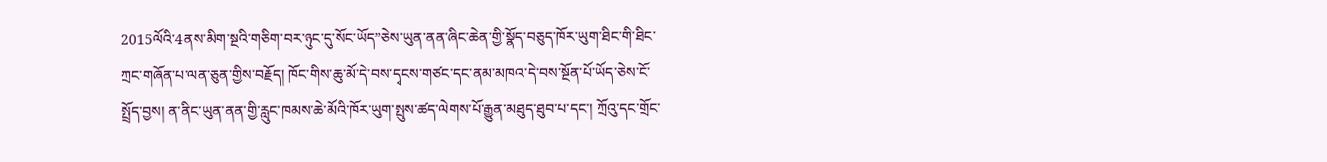2015ལོའི་4ནས་མིག་སྔའི་གཅིག་བར་ཉུང་དུ་སོང་ཡོད”ཅེས་ཡུན་ནན་ཞིང་ཆེན་གྱི་སྣོད་བཅུད་ཁོར་ཡུག་ཐིང་གི་ཐིང་ཀྲང་གཞོན་པ་ལན་ཅུན་གྱིས་བརྗོད། ཁོང་གིས་ཆུ་མོ་དེ་བས་དྭངས་གཙང་དང་ནམ་མཁའ་དེ་བས་སྔོན་པོ་ཡོད་ཅེས་ངོ་སྤྲོད་བྱས། ན་ནིང་ཡུན་ནན་གྱི་རླུང་ཁམས་ཆེ་མོའི་ཁོར་ཡུག་སྤུས་ཚད་ལེགས་པོ་རྒྱུན་མཐུད་ཐུབ་པ་དང་། ཀྲོའུ་དང་གྲོང་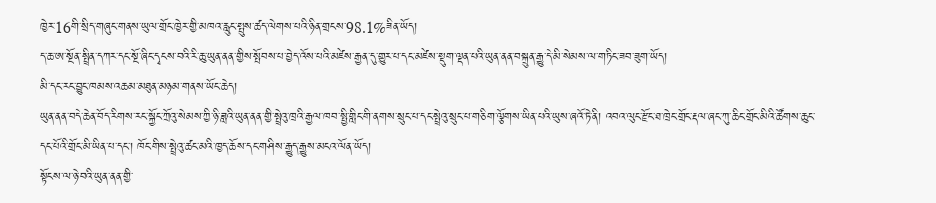ཁྱེར་16གི་སྲིད་གཞུང་གནས་ཡུལ་གྲོང་ཁྱེར་གྱི་མཁའ་རླུང་སྤུས་ཚད་ལེགས་པའི་ཉིན་གྲངས་98.1%ཟིན་ཡོད།
ད་ཆ་ཨ་སྔོན་སྤྲིན་དཀར་དང་སྔོ་ཞིང་དྭངས་བའི་རི་ཆུ་ཡུན་ནན་གྱིས་སྤོབས་པ་བྱེད་འོས་པའི་མཛེས་རྒྱན་དུ་གྱུར་པ་དང་མཛེས་སྡུག་ལྡན་པའི་ཡུན་ནན་བསྐྲུན་རྒྱུ་དེ་མི་སེམས་ལ་གཏིང་ཟབ་ཟུག་ཡོད།
མི་དང་རང་བྱུང་ཁམས་འཆམ་མཐུན་མཉམ་གནས་ཡོང་ཆེད།
ཡུན་ནན་བདེ་ཆེན་བོད་རིགས་རང་སྐྱོང་ཀྲོའུ་སེམས་ཀྱི་ཉི་ཟླའི་ཡུན་ནན་གྱི་སྤྲེའུ་ཁྲའི་རྒྱལ་ཁབ་སྤྱི་གླིང་གི་ནགས་སྲུང་པ་དང་སྤྲེའུ་སྲུང་པ་གཅིག་ལྕོགས་ཡིན་པའི་ཡུས་ཞའོ་ཏེ་ནི། འབའ་ལུང་རྫོང་ཐ་ཁྲེང་གྲོང་རྡལ་ཞང་ཀུ་ཆིང་གྲོང་མིའི་ཚོགས་ཆུང་དང་པོའི་གྲོང་མི་ཡིན་པ་དང་། ཁོང་གིས་སྤྲེའུ་ཚང་མའི་ཁྱད་ཆོས་དང་གཤིས་རྒྱུད་རྒྱུས་མངའ་ལོན་ཡོད།
སྟོངས་ལ་ཉེ་བའི་ཡུན་ནན་གྱི་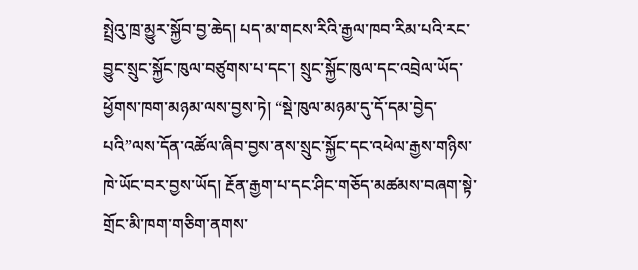སྤྲེའུ་ཁྲ་མྱུར་སྐྱོབ་བྱ་ཆེད། པད་མ་གངས་རིའི་རྒྱལ་ཁབ་རིམ་པའི་རང་བྱུང་སྲུང་སྐྱོང་ཁུལ་བཙུགས་པ་དང་། སྲུང་སྐྱོང་ཁུལ་དང་འབྲེལ་ཡོད་ཕྱོགས་ཁག་མཉམ་ལས་བྱས་ཏེ། “སྡེ་ཁུལ་མཉམ་དུ་དོ་དམ་བྱེད་པའི”ལས་དོན་འཚོལ་ཞིབ་བྱས་ནས་སྲུང་སྐྱོང་དང་འཕེལ་རྒྱས་གཉིས་ཁེ་ཡོང་བར་བྱས་ཡོད། རྔོན་རྒྱག་པ་དང་ཤིང་གཅོད་མཚམས་བཞག་སྟེ་གྲོང་མི་ཁག་གཅིག་ནགས་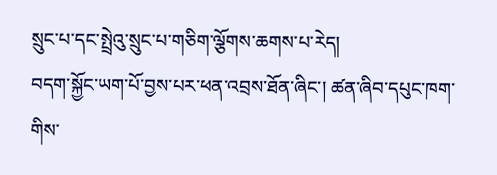སྲུང་པ་དང་སྤྲེའུ་སྲུང་པ་གཅིག་ལྕོགས་ཆགས་པ་རེད།
བདག་སྐྱོང་ཡག་པོ་བྱས་པར་ཕན་འབྲས་ཐོན་ཞིང་། ཚན་ཞིབ་དཔུང་ཁག་གིས་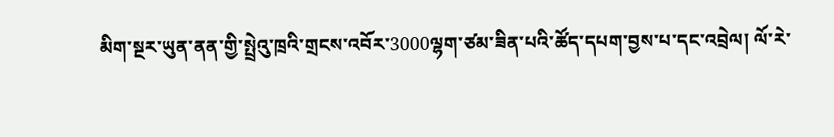མིག་སྔར་ཡུན་ནན་གྱི་སྤྲེའུ་ཁྲའི་གྲངས་འབོར་3000ལྷག་ཙམ་ཟིན་པའི་ཚོད་དཔག་བྱས་པ་དང་འབྲེལ། ལོ་རེ་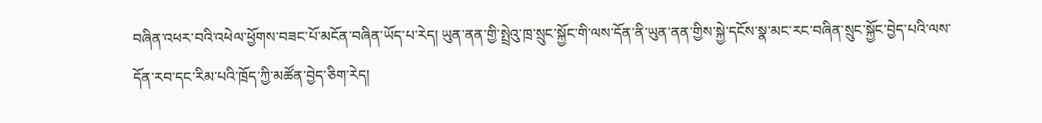བཞིན་འཕར་བའི་འཕེལ་ཕྱོགས་བཟང་པོ་མངོན་བཞིན་ཡོད་པ་རེད། ཡུན་ནན་གྱི་སྤྲེའུ་ཁྲ་སྲུང་སྐྱོང་གི་ལས་དོན་ནི་ཡུན་ནན་གྱིས་སྐྱེ་དངོས་སྣ་མང་རང་བཞིན་སྲུང་སྐྱོང་བྱེད་པའི་ལས་དོན་རབ་དང་རིམ་པའི་ཁྲོད་ཀྱི་མཚོན་བྱེད་ཅིག་རེད།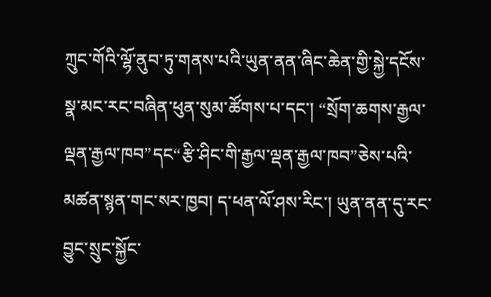ཀྲུང་གོའི་ལྷོ་ནུབ་ཏུ་གནས་པའི་ཡུན་ནན་ཞིང་ཆེན་གྱི་སྐྱེ་དངོས་སྣ་མང་རང་བཞིན་ཕུན་སུམ་ཚོགས་པ་དང་། “སྲོག་ཆགས་རྒྱལ་ལྡན་རྒྱལ་ཁབ”དང“རྩི་ཤིང་གི་རྒྱལ་ལྡན་རྒྱལ་ཁབ”ཅེས་པའི་མཚན་སྙན་གང་སར་ཁྱབ། ད་ཕན་ལོ་ཤས་རིང་། ཡུན་ནན་དུ་རང་བྱུང་སྲུང་སྐྱོང་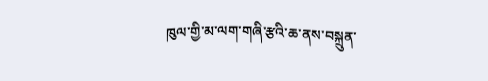ཁུལ་གྱི་མ་ལག་གཞི་རྩའི་ཆ་ནས་བསྐྲུན་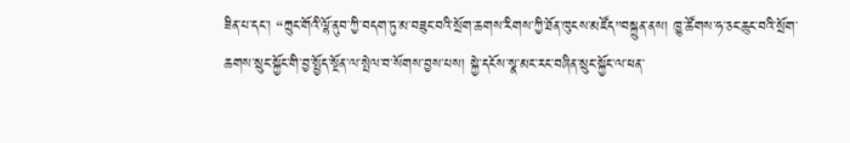ཟིན་པ་དང་། “ཀྲུང་གོའི་ལྷོ་ནུབ་ཀྱི་བདག་ཏུ་མ་བཟུང་བའི་སྲོག་ཆགས་རིགས་ཀྱི་ཐོན་ཁུངས་མཛོད”བསྐྲུན་ནས། ཁྱུ་ཚོགས་ཧ་ཅང་ཆུང་བའི་སྲོག་ཆགས་སྲུང་སྐྱོང་གི་བྱ་སྤྱོད་སྔོན་ལ་སྤེལ་བ་སོགས་བྱས་པས། སྐྱེ་དངོས་སྣ་མང་རང་བཞིན་སྲུང་སྐྱོང་ལ་ཕན་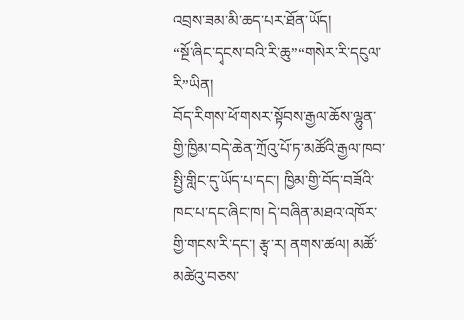འབྲས་ཟམ་མི་ཆད་པར་ཐོན་ཡོད།
“སྔོ་ཞིང་དྭངས་བའི་རི་ཆུ”“གསེར་རི་དངུལ་རི”ཡིན།
བོད་རིགས་ཕོ་གསར་སྟོབས་རྒྱལ་ཆོས་ལྷུན་གྱི་ཁྱིམ་བདེ་ཆེན་ཀྲོའུ་པོ་ཏ་མཚོའི་རྒྱལ་ཁབ་སྤྱི་གླིང་དུ་ཡོད་པ་དང་། ཁྱིམ་གྱི་བོད་བཟོའི་ཁང་པ་དང་ཞིང་ཁ། དེ་བཞིན་མཐའ་འཁོར་གྱི་གངས་རི་དང་། རྩྭ་ར། ནགས་ཚལ། མཚོ་མཚེའུ་བཅས་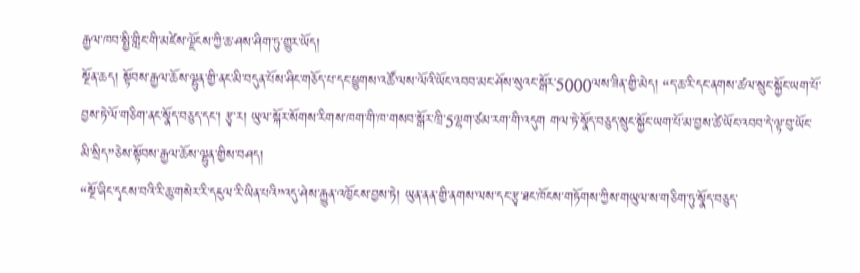རྒྱལ་ཁབ་སྤྱི་གླིང་གི་མཛེས་ལྗོངས་ཀྱི་ཆ་ཤས་ཤིག་ཏུ་གྱུར་ཡོད།
སྔོན་ཆད། སྟོབས་རྒྱལ་ཆོས་ལྷུན་གྱི་ནང་མི་བདུན་པོས་ཤིང་གཅོད་པ་དང་ཕྱུགས་འཚོ་ལས་ལོའི་ཡོང་འབབ་མང་ཤོས་སུའང་སྒོར་5000ལས་ཟིན་གྱི་མེད། “ད་ཆ་རི་དང་ནགས་ཚལ་སྲུང་སྐྱོང་ཡག་པོ་བྱས་ཏེ་ལོ་གཅིག་ནང་སྣོད་བཅུད་དང་། རྩྭ་ར། ཡུལ་སྐོར་སོགས་རིགས་ཁག་གི་ཁ་གསབ་སྒོར་ཁྲི་5ལྷག་ཙམ་རག་གི་འདུག གལ་ཏེ་སྣོད་བཅུད་སྲུང་སྐྱོང་ཡག་པོ་མ་བྱས་ཚེ་ཡོང་འབབ་དེ་ལྟ་བུ་ཡོང་མི་སྲིད”ཅེས་སྟོབས་རྒྱལ་ཆོས་ལྷུན་གྱིས་བཤད།
“སྔོ་ཞིང་དྭངས་བའི་རི་ཆུ་གསེར་རི་དངུལ་རི་ཡིན་པའི”འདུ་ཤེས་རྒྱུན་འཁྱོངས་བྱས་ཏེ། ཡུན་ནན་གྱི་ནགས་ལས་དང་རྩྭ་ཐང་ཁོངས་གཏོགས་ཀྱིས་གཡུལ་ས་གཅིག་ཏུ་སྣོད་བཅུད་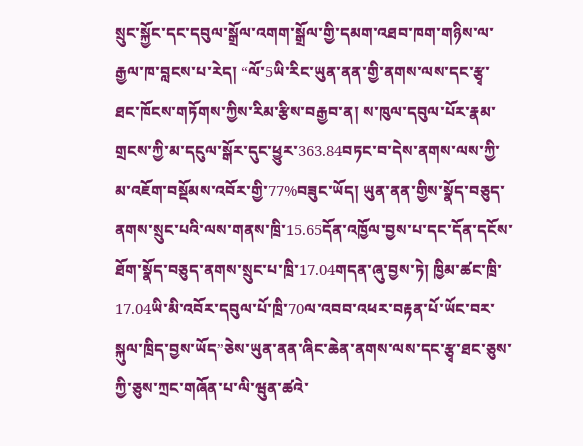སྲུང་སྐྱོང་དང་དབུལ་སྒྲོལ་འགག་སྒྲོལ་གྱི་དམག་འཐབ་ཁག་གཉིས་ལ་རྒྱལ་ཁ་བླངས་པ་རེད། “ལོ་5ཡི་རིང་ཡུན་ནན་གྱི་ནགས་ལས་དང་རྩྭ་ཐང་ཁོངས་གཏོགས་ཀྱིས་རིམ་རྩིས་བརྒྱབ་ན། ས་ཁུལ་དབུལ་པོར་རྣམ་གྲངས་ཀྱི་མ་དངུལ་སྒོར་དུང་ཕྱུར་363.84བཏང་བ་དེས་ནགས་ལས་ཀྱི་མ་འཇོག་བསྡོམས་འབོར་གྱི་77%བཟུང་ཡོད། ཡུན་ནན་གྱིས་སྣོད་བཅུད་ནགས་སྲུང་པའི་ལས་གནས་ཁྲི་15.65དོན་འཁྱོལ་བྱས་པ་དང་དོན་དངོས་ཐོག་སྣོད་བཅུད་ནགས་སྲུང་པ་ཁྲི་17.04གདན་ཞུ་བྱས་ཏེ། ཁྱིམ་ཚང་ཁྲི་17.04ཡི་མི་འབོར་དབུལ་པོ་ཁྲི་70ལ་འབབ་འཕར་བརྟན་པོ་ཡོང་བར་སྐུལ་ཁྲིད་བྱས་ཡོད”ཅེས་ཡུན་ནན་ཞིང་ཆེན་ནགས་ལས་དང་རྩྭ་ཐང་ཅུས་ཀྱི་ཅུས་ཀྲང་གཞོན་པ་ལི་ཝུན་ཚའེ་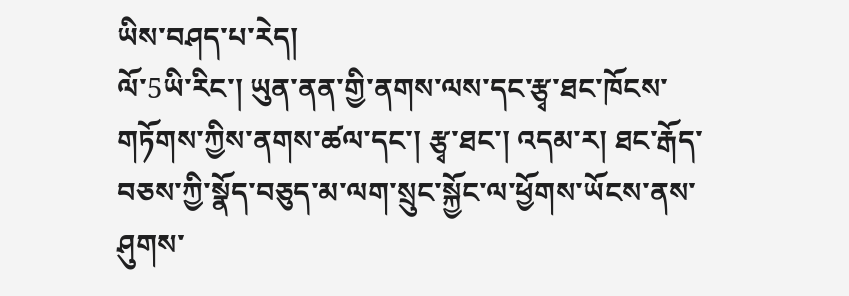ཡིས་བཤད་པ་རེད།
ལོ་5ཡི་རིང་། ཡུན་ནན་གྱི་ནགས་ལས་དང་རྩྭ་ཐང་ཁོངས་གཏོགས་ཀྱིས་ནགས་ཚལ་དང་། རྩྭ་ཐང་། འདམ་ར། ཐང་རྒོད་བཅས་ཀྱི་སྣོད་བཅུད་མ་ལག་སྲུང་སྐྱོང་ལ་ཕྱོགས་ཡོངས་ནས་ཤུགས་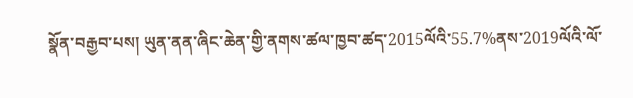སྣོན་བརྒྱབ་པས། ཡུན་ནན་ཞིང་ཆེན་གྱི་ནགས་ཚལ་ཁྱབ་ཚད་2015ལོའི་55.7%ནས་2019ལོའི་ལོ་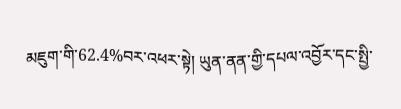མཇུག་གི་62.4%བར་འཕར་སྟེ། ཡུན་ནན་གྱི་དཔལ་འབྱོར་དང་སྤྱི་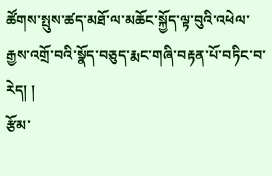ཚོགས་སྤུས་ཚད་མཐོ་ལ་མཆོང་སྐྱོད་ལྟ་བུའི་འཕེལ་རྒྱས་འགྲོ་བའི་སྣོད་བཅུད་རྨང་གཞི་བརྟན་པོ་བཏིང་བ་རེད། །
རྩོམ་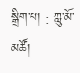སྒྲིག་པ། : ཀླུ་མོ་མཚོ།